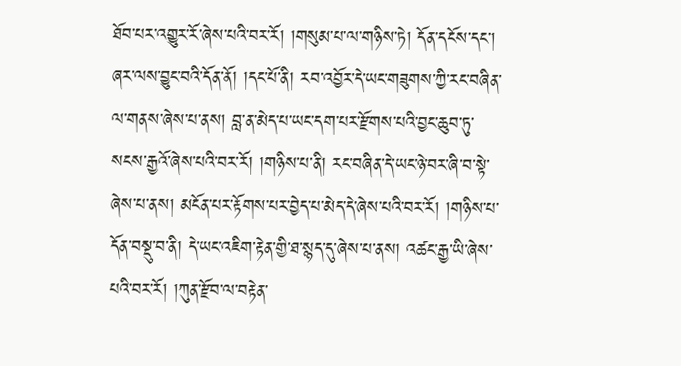ཐོབ་པར་འགྱུར་རོ་ཞེས་པའི་བར་རོ། །གསུམ་པ་ལ་གཉིས་ཏེ། དོན་དངོས་དང་། ཞར་ལས་བྱུང་བའི་དོན་ནོ། །དང་པོ་ནི། རབ་འབྱོར་དེ་ཡང་གཟུགས་ཀྱི་རང་བཞིན་ལ་གནས་ཞེས་པ་ནས། བླ་ན་མེད་པ་ཡང་དག་པར་རྫོགས་པའི་བྱང་ཆུབ་ཏུ་སངས་རྒྱའོ་ཞེས་པའི་བར་རོ། །གཉིས་པ་ནི། རང་བཞིན་དེ་ཡང་ཉེ་བར་ཞི་བ་སྟེ་ཞེས་པ་ནས། མངོན་པར་རྟོགས་པར་བྱེད་པ་མེད་དེ་ཞེས་པའི་བར་རོ། །གཉིས་པ་དོན་བསྡུ་བ་ནི། དེ་ཡང་འཇིག་རྟེན་གྱི་ཐ་སྙད་དུ་ཞེས་པ་ནས། འཚང་རྒྱ་ཡི་ཞེས་པའི་བར་རོ། །ཀུན་རྫོབ་ལ་བརྟེན་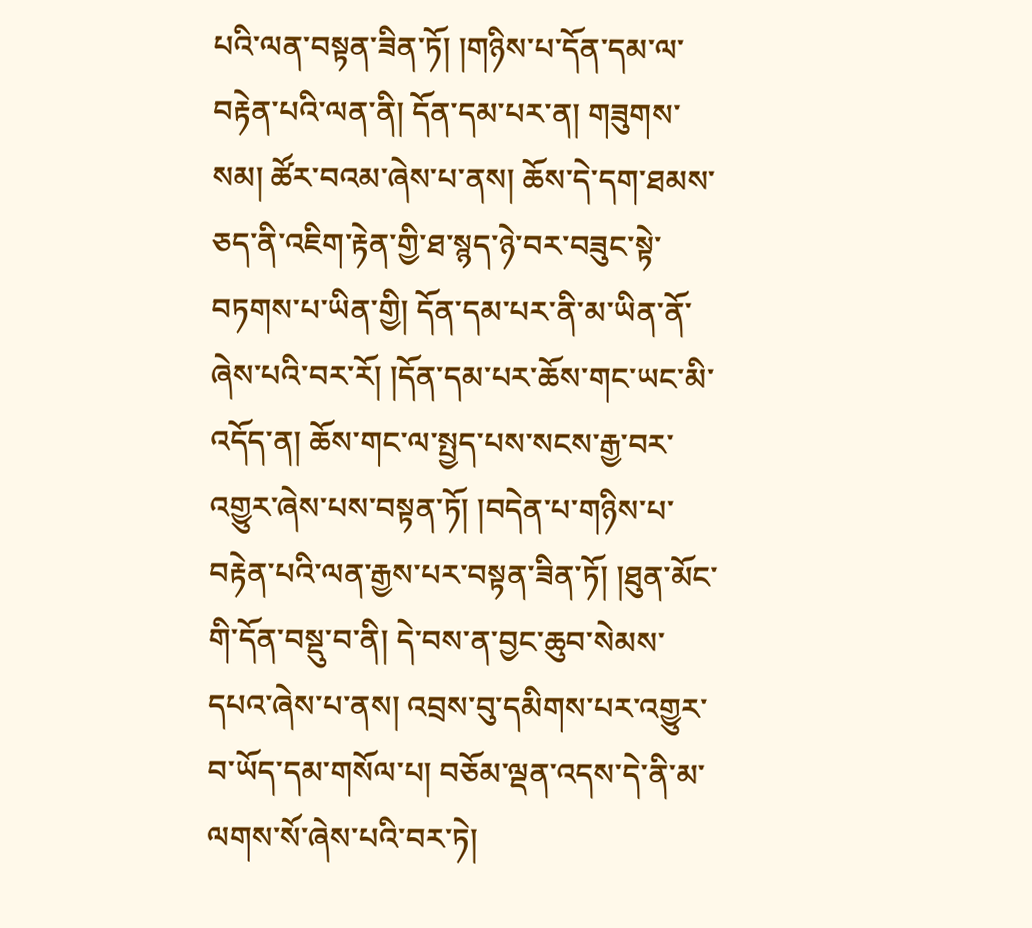པའི་ལན་བསྟན་ཟིན་ཏོ། །གཉིས་པ་དོན་དམ་ལ་བརྟེན་པའི་ལན་ནི། དོན་དམ་པར་ན། གཟུགས་སམ། ཚོར་བའམ་ཞེས་པ་ནས། ཆོས་དེ་དག་ཐམས་ཅད་ནི་འཇིག་རྟེན་གྱི་ཐ་སྙད་ཉེ་བར་བཟུང་སྟེ་བཏགས་པ་ཡིན་གྱི། དོན་དམ་པར་ནི་མ་ཡིན་ནོ་ཞེས་པའི་བར་རོ། །དོན་དམ་པར་ཆོས་གང་ཡང་མི་འདོད་ན། ཆོས་གང་ལ་སྤྱད་པས་སངས་རྒྱ་བར་འགྱུར་ཞེས་པས་བསྟན་ཏོ། །བདེན་པ་གཉིས་པ་བརྟེན་པའི་ལན་རྒྱས་པར་བསྟན་ཟིན་ཏོ། །ཐུན་མོང་གི་དོན་བསྡུ་བ་ནི། དེ་བས་ན་བྱང་ཆུབ་སེམས་དཔའ་ཞེས་པ་ནས། འབྲས་བུ་དམིགས་པར་འགྱུར་བ་ཡོད་དམ་གསོལ་པ། བཅོམ་ལྡན་འདས་དེ་ནི་མ་ལགས་སོ་ཞེས་པའི་བར་ཏེ།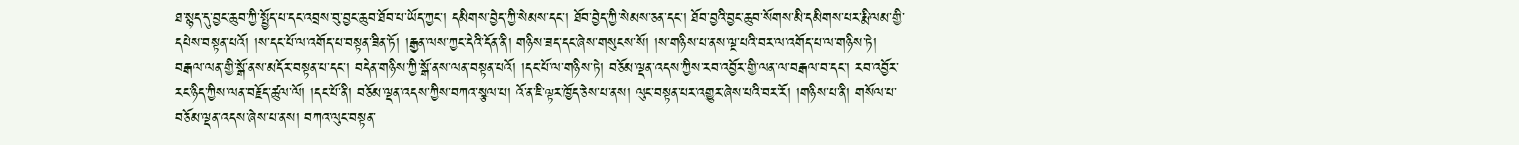ཐ་སྙད་དུ་བྱང་ཆུབ་ཀྱི་སྤྱོད་པ་དང་འབྲས་བུ་བྱང་ཆུབ་ཐོབ་པ་ཡོད་ཀྱང་། དམིགས་བྱེད་ཀྱི་སེམས་དང་། ཐོབ་བྱེད་ཀྱི་སེམས་ཅན་དང་། ཐོབ་བྱའི་བྱང་ཆུབ་སོགས་མི་དམིགས་པར་རྨི་ལམ་གྱི་དཔེས་བསྟན་པའོ། །ས་དང་པོ་ལ་འགོད་པ་བསྟན་ཟིན་ཏོ། །རྒྱན་ལས་ཀྱང་དེའི་དོན་ནི། གཉིས་ཟད་དང་ཞེས་གསུངས་སོ། །ས་གཉིས་པ་ནས་ལྔ་པའི་བར་ལ་འགོད་པ་ལ་གཉིས་ཏེ། བརྒལ་ལན་གྱི་སྒོ་ནས་མདོར་བསྟན་པ་དང་། བདེན་གཉིས་ཀྱི་སྒོ་ནས་ལན་བསྟན་པའོ། །དང་པོ་ལ་གཉིས་ཏེ། བཅོམ་ལྡན་འདས་ཀྱིས་རབ་འབྱོར་གྱི་ལན་ལ་བརྒལ་བ་དང་། རབ་འབྱོར་རང་ཉིད་ཀྱིས་ལན་བརྗོད་ཚུལ་ལོ། །དང་པོ་ནི། བཅོམ་ལྡན་འདས་ཀྱིས་བཀའ་སྩལ་པ། འོ་ན་ཇི་ལྟར་ཁྱོད་ཅེས་པ་ནས། ལུང་བསྟན་པར་འགྱུར་ཞེས་པའི་བར་རོ། །གཉིས་པ་ནི། གསོལ་པ་བཅོམ་ལྡན་འདས་ཞེས་པ་ནས། བཀའ་ལུང་བསྟན་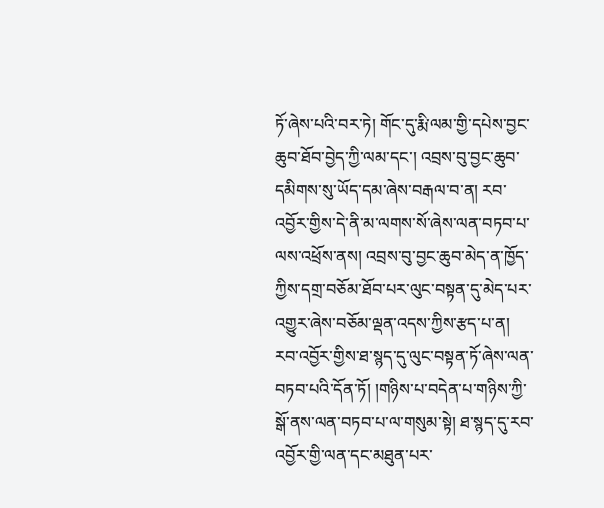ཏོ་ཞེས་པའི་བར་ཏེ། གོང་དུ་རྨི་ལམ་གྱི་དཔེས་བྱང་ཆུབ་ཐོབ་བྱེད་ཀྱི་ལམ་དང་། འབྲས་བུ་བྱང་ཆུབ་དམིགས་སུ་ཡོད་དམ་ཞེས་བརྒལ་བ་ན། རབ་འབྱོར་གྱིས་དེ་ནི་མ་ལགས་སོ་ཞེས་ལན་བཏབ་པ་ལས་འཕྲོས་ནས། འབྲས་བུ་བྱང་ཆུབ་མེད་ན་ཁྱོད་ཀྱིས་དགྲ་བཅོམ་ཐོབ་པར་ལུང་བསྟན་དུ་མེད་པར་འགྱུར་ཞེས་བཅོམ་ལྡན་འདས་ཀྱིས་རྩད་པ་ན། རབ་འབྱོར་གྱིས་ཐ་སྙད་དུ་ལུང་བསྟན་ཏོ་ཞེས་ལན་བཏབ་པའི་དོན་ཏོ། །གཉིས་པ་བདེན་པ་གཉིས་ཀྱི་སྒོ་ནས་ལན་བཏབ་པ་ལ་གསུམ་སྟེ། ཐ་སྙད་དུ་རབ་འབྱོར་གྱི་ལན་དང་མཐུན་པར་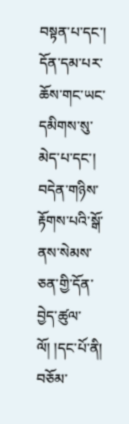བསྟན་པ་དང་། དོན་དམ་པར་ཆོས་གང་ཡང་དམིགས་སུ་མེད་པ་དང་། བདེན་གཉིས་རྟོགས་པའི་སྒོ་ནས་སེམས་ཅན་གྱི་དོན་བྱེད་ཚུལ་ལོ། །དང་པོ་ནི། བཅོམ་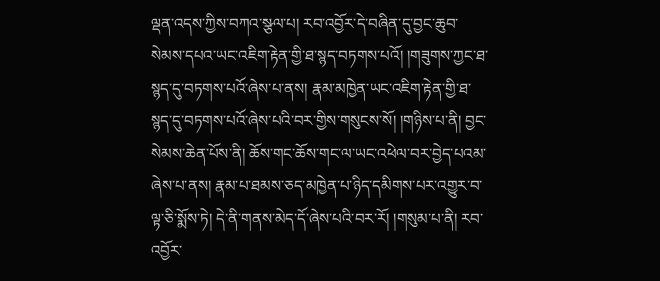ལྡན་འདས་ཀྱིས་བཀའ་སྩལ་པ། རབ་འབྱོར་དེ་བཞིན་དུ་བྱང་ཆུབ་སེམས་དཔའ་ཡང་འཇིག་རྟེན་གྱི་ཐ་སྙད་བཏགས་པའོ། །གཟུགས་ཀྱང་ཐ་སྙད་དུ་བཏགས་པའོ་ཞེས་པ་ནས། རྣམ་མཁྱེན་ཡང་འཇིག་རྟེན་གྱི་ཐ་སྙད་དུ་བཏགས་པའོ་ཞེས་པའི་བར་གྱིས་གསུངས་སོ། །གཉིས་པ་ནི། བྱང་སེམས་ཆེན་པོས་ནི། ཆོས་གང་ཆོས་གང་ལ་ཡང་འཕེལ་བར་བྱེད་པའམ་ཞེས་པ་ནས། རྣམ་པ་ཐམས་ཅད་མཁྱེན་པ་ཉིད་དམིགས་པར་འགྱུར་བ་ལྟ་ཅི་སྨོས་ཏེ། དེ་ནི་གནས་མེད་དོ་ཞེས་པའི་བར་རོ། །གསུམ་པ་ནི། རབ་འབྱོར་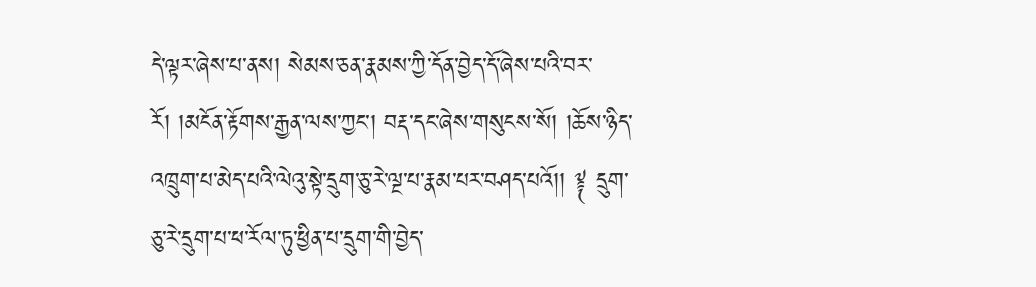དེ་ལྟར་ཞེས་པ་ནས། སེམས་ཅན་རྣམས་ཀྱི་དོན་བྱེད་དོ་ཞེས་པའི་བར་རོ། །མངོན་རྟོགས་རྒྱན་ལས་ཀྱང་། བརྡ་དང་ཞེས་གསུངས་སོ། །ཆོས་ཉིད་འཁྲུག་པ་མེད་པའི་ལེའུ་སྟེ་དྲུག་ཅུ་རེ་ལྔ་པ་རྣམ་པར་བཤད་པའོ།། ༈ དྲུག་ཅུ་རེ་དྲུག་པ་ཕ་རོལ་ཏུ་ཕྱིན་པ་དྲུག་གི་བྱེད་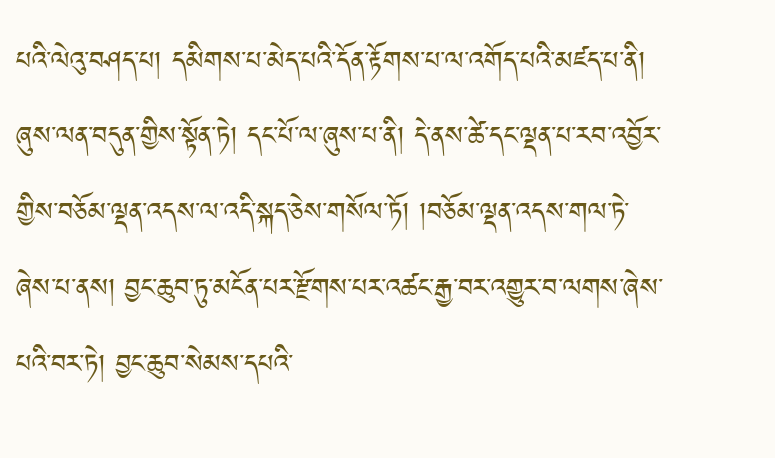པའི་ལེའུ་བཤད་པ། དམིགས་པ་མེད་པའི་དོན་རྟོགས་པ་ལ་འགོད་པའི་མཛད་པ་ནི། ཞུས་ལན་བདུན་གྱིས་སྟོན་ཏེ། དང་པོ་ལ་ཞུས་པ་ནི། དེ་ནས་ཚེ་དང་ལྡན་པ་རབ་འབྱོར་གྱིས་བཅོམ་ལྡན་འདས་ལ་འདི་སྐད་ཅེས་གསོལ་ཏོ། །བཅོམ་ལྡན་འདས་གལ་ཏེ་ཞེས་པ་ནས། བྱང་ཆུབ་ཏུ་མངོན་པར་རྫོགས་པར་འཚང་རྒྱ་བར་འགྱུར་བ་ལགས་ཞེས་པའི་བར་ཏེ། བྱང་ཆུབ་སེམས་དཔའི་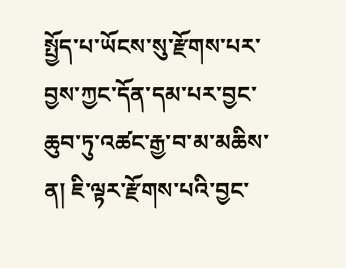སྤྱོད་པ་ཡོངས་སུ་རྫོགས་པར་བྱས་ཀྱང་དོན་དམ་པར་བྱང་ཆུབ་ཏུ་འཚང་རྒྱ་བ་མ་མཆིས་ན། ཇི་ལྟར་རྫོགས་པའི་བྱང་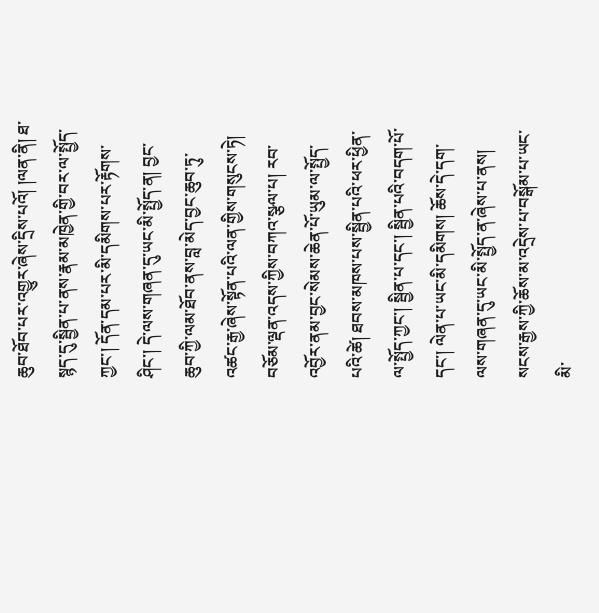ཆུབ་ཐོབ་པར་འགྱུར་ཞེས་དྲིས་པའོ། །ལན་ནི། ཐ་སྙད་དུ་སྦྱིན་པ་ནས་རྣམ་མཁྱེན་གྱི་བར་ལ་སྤྱོད་ཀྱང་། དོན་དམ་པར་མི་དམིགས་པར་རྟོགས་ཤིང་། དེ་ལས་གཞན་དུ་ཡང་མི་སྤྱོད་ན། བྱང་ཆུབ་ཀྱི་ལམ་ཐོབ་ནས་བླ་མེད་བྱང་ཆུབ་ཏུ་འཚང་རྒྱ་ཞེས་སྟོན་པའི་ལན་གྱིས་གསུངས་ཏེ། བཅོམ་ལྡན་འདས་ཀྱིས་བཀའ་སྩལ་པ། རབ་འབྱོར་ནམ་བྱང་སེམས་ཆེན་པོ་ཡུམ་ལ་སྤྱོད་པའི་ཚེ། ཐབས་མཁས་པས་སྦྱིན་པའི་ཕར་ཕྱིན་ལ་སྤྱོད་ཀྱང་། སྦྱིན་པ་དང་། སྦྱིན་པའི་བདག་པོ་དང་། ལེན་པ་ཡང་མི་དམིགས། ཆོས་དེ་དག་ལས་གཞན་དུ་ཡང་མི་སྤྱོད་ན་ཞེས་པ་ནས། སངས་རྒྱས་ཀྱི་ཆོས་མ་འདྲེས་པ་བསྒོམ་པ་ཡང་མི་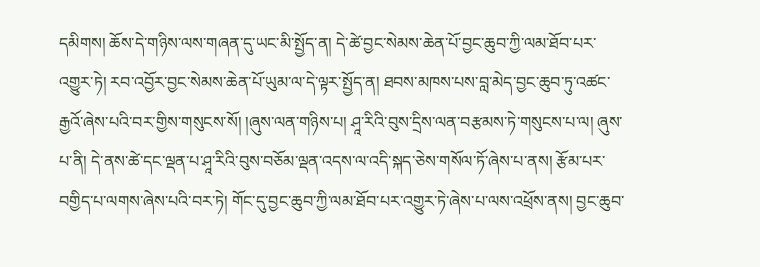དམིགས། ཆོས་དེ་གཉིས་ལས་གཞན་དུ་ཡང་མི་སྤྱོད་ན། དེ་ཚེ་བྱང་སེམས་ཆེན་པོ་བྱང་ཆུབ་ཀྱི་ལམ་ཐོབ་པར་འགྱུར་ཏེ། རབ་འབྱོར་བྱང་སེམས་ཆེན་པོ་ཡུམ་ལ་དེ་ལྟར་སྤྱོད་ན། ཐབས་མཁས་པས་བླ་མེད་བྱང་ཆུབ་ཏུ་འཚང་རྒྱའོ་ཞེས་པའི་བར་གྱིས་གསུངས་སོ། །ཞུས་ལན་གཉིས་པ། ཤཱ་རིའི་བུས་དྲིས་ལན་བརྩམས་ཏེ་གསུངས་པ་ལ། ཞུས་པ་ནི། དེ་ནས་ཚེ་དང་ལྡན་པ་ཤཱ་རིའི་བུས་བཅོམ་ལྡན་འདས་ལ་འདི་སྐད་ཅེས་གསོལ་ཏོ་ཞེས་པ་ནས། རྩོམ་པར་བགྱིད་པ་ལགས་ཞེས་པའི་བར་ཏེ། གོང་དུ་བྱང་ཆུབ་ཀྱི་ལམ་ཐོབ་པར་འགྱུར་ཏེ་ཞེས་པ་ལས་འཕྲོས་ནས། བྱང་ཆུབ་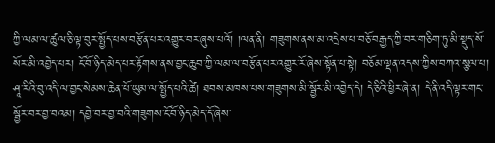ཀྱི་ལམ་ལ་ཚུལ་ཅི་ལྟ་བུར་སྤྱོད་པས་བརྩོན་པར་འགྱུར་བར་ཞུས་པའོ། །ལན་ནི། གཟུགས་ནས་མ་འདྲེས་པ་བཅོ་བརྒྱད་ཀྱི་བར་གཅིག་ཏུ་མི་སྡུད་སོ་སོར་མི་འབྱེད་པར། ངོ་བོ་ཉིད་མེད་པར་རྟོགས་ནས་བྱང་ཆུབ་ཀྱི་ལམ་ལ་བརྩོན་པར་འགྱུར་རོ་ཞེས་སྟོན་པ་སྟེ། བཅོམ་ལྡན་འདས་ཀྱིས་བཀའ་སྩལ་པ། ཤཱ་རིའི་བུ་འདི་ལ་བྱང་སེམས་ཆེན་པོ་ཡུམ་ལ་སྤྱོད་པའི་ཚེ། ཐབས་མཁས་པས་གཟུགས་མི་སྦྱོར་མི་འབྱེད་དེ། དེ་ཅིའི་ཕྱིར་ཞེ་ན། དེ་ནི་འདི་ལྟར་གང་སྦྱོར་བར་བྱ་བའམ། དབྱེ་བར་བྱ་བའི་གཟུགས་ངོ་བོ་ཉིད་མེད་དོ་ཞེས་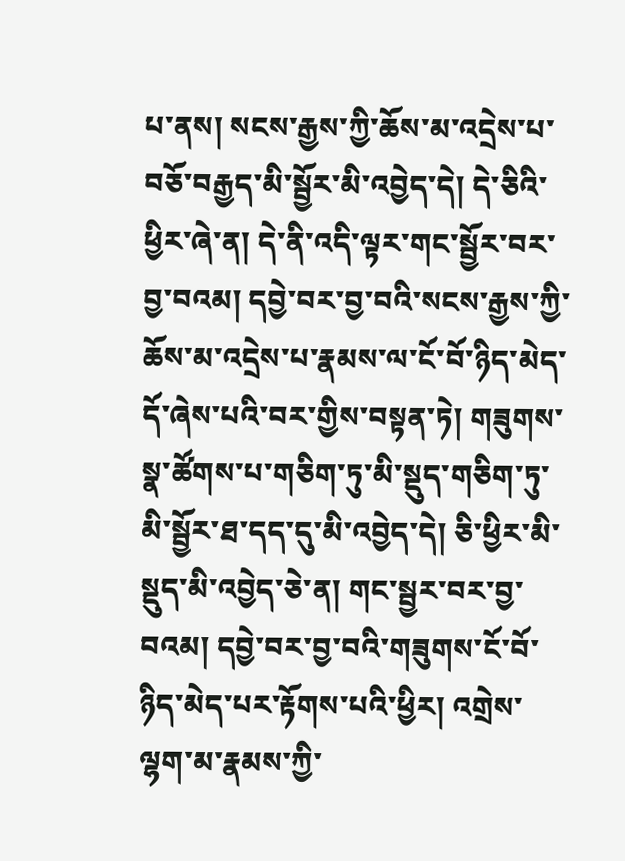པ་ནས། སངས་རྒྱས་ཀྱི་ཆོས་མ་འདྲེས་པ་བཅོ་བརྒྱད་མི་སྦྱོར་མི་འབྱེད་དེ། དེ་ཅིའི་ཕྱིར་ཞེ་ན། དེ་ནི་འདི་ལྟར་གང་སྦྱོར་བར་བྱ་བའམ། དབྱེ་བར་བྱ་བའི་སངས་རྒྱས་ཀྱི་ཆོས་མ་འདྲེས་པ་རྣམས་ལ་ངོ་བོ་ཉིད་མེད་དོ་ཞེས་པའི་བར་གྱིས་བསྟན་ཏེ། གཟུགས་སྣ་ཚོགས་པ་གཅིག་ཏུ་མི་སྡུད་གཅིག་ཏུ་མི་སྦྱོར་ཐ་དད་དུ་མི་འབྱེད་དེ། ཅི་ཕྱིར་མི་སྡུད་མི་འབྱེད་ཅེ་ན། གང་སྦྱར་བར་བྱ་བའམ། དབྱེ་བར་བྱ་བའི་གཟུགས་ངོ་བོ་ཉིད་མེད་པར་རྟོགས་པའི་ཕྱིར། འགྲེས་ལྷག་མ་རྣམས་ཀྱི་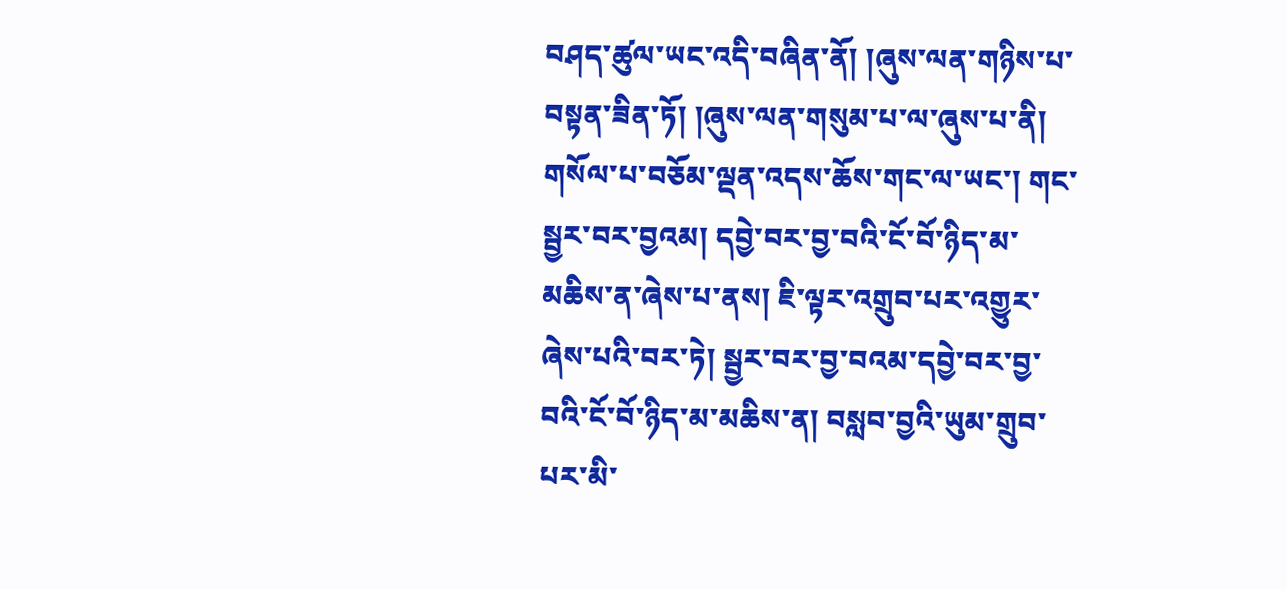བཤད་ཚུལ་ཡང་འདི་བཞིན་ནོ། །ཞུས་ལན་གཉིས་པ་བསྟན་ཟིན་ཏོ། །ཞུས་ལན་གསུམ་པ་ལ་ཞུས་པ་ནི། གསོལ་པ་བཅོམ་ལྡན་འདས་ཆོས་གང་ལ་ཡང་། གང་སྦྱར་བར་བྱའམ། དབྱེ་བར་བྱ་བའི་ངོ་བོ་ཉིད་མ་མཆིས་ན་ཞེས་པ་ནས། ཇི་ལྟར་འགྲུབ་པར་འགྱུར་ཞེས་པའི་བར་ཏེ། སྦྱར་བར་བྱ་བའམ་དབྱེ་བར་བྱ་བའི་ངོ་བོ་ཉིད་མ་མཆིས་ན། བསླབ་བྱའི་ཡུམ་གྲུབ་པར་མི་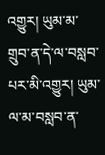འགྱུར། ཡུམ་མ་གྲུབ་ན་དེ་ལ་བསླབ་པར་མི་འགྱུར། ཡུམ་ལ་མ་བསླབ་ན་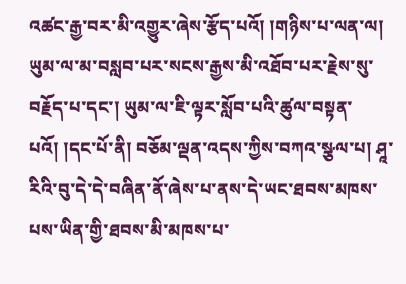འཚང་རྒྱ་བར་མི་འགྱུར་ཞེས་རྩོད་པའོ། །གཉིས་པ་ལན་ལ། ཡུམ་ལ་མ་བསླབ་པར་སངས་རྒྱས་མི་འཐོབ་པར་རྗེས་སུ་བརྗོད་པ་དང་། ཡུམ་ལ་ཇི་ལྟར་སློབ་པའི་ཚུལ་བསྟན་པའོ། །དང་པོ་ནི། བཅོམ་ལྡན་འདས་ཀྱིས་བཀའ་སྩལ་པ། ཤཱ་རིའི་བུ་དེ་དེ་བཞིན་ནོ་ཞེས་པ་ནས་དེ་ཡང་ཐབས་མཁས་པས་ཡིན་གྱི་ཐབས་མི་མཁས་པ་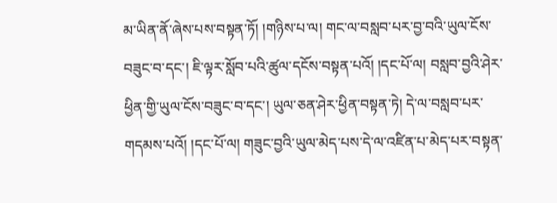མ་ཡིན་ནོ་ཞེས་པས་བསྟན་ཏོ། །གཉིས་པ་ལ། གང་ལ་བསླབ་པར་བྱ་བའི་ཡུལ་ངོས་བཟུང་བ་དང་། ཇི་ལྟར་སློབ་པའི་ཚུལ་དངོས་བསྟན་པའོ། །དང་པོ་ལ། བསླབ་བྱའི་ཤེར་ཕྱིན་གྱི་ཡུལ་ངོས་བཟུང་བ་དང་། ཡུལ་ཅན་ཤེར་ཕྱིན་བསྟན་ཏེ། དེ་ལ་བསླབ་པར་གདམས་པའོ། །དང་པོ་ལ། གཟུང་བྱའི་ཡུལ་མེད་པས་དེ་ལ་འཛིན་པ་མེད་པར་བསྟན་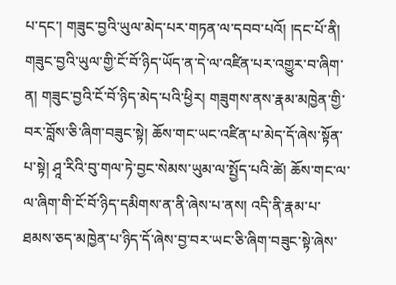པ་དང་། གཟུང་བྱའི་ཡུལ་མེད་པར་གཏན་ལ་དབབ་པའོ། །དང་པོ་ནི། གཟུང་བྱའི་ཡུལ་གྱི་ངོ་བོ་ཉིད་ཡོད་ན་དེ་ལ་འཛིན་པར་འགྱུར་བ་ཞིག་ན། གཟུང་བྱའི་ངོ་བོ་ཉིད་མེད་པའི་ཕྱིར། གཟུགས་ནས་རྣམ་མཁྱེན་གྱི་བར་བློས་ཅི་ཞིག་བཟུང་སྟེ། ཆོས་གང་ཡང་འཛིན་པ་མེད་དོ་ཞེས་སྟོན་པ་སྟེ། ཤཱ་རིའི་བུ་གལ་ཏེ་བྱང་སེམས་ཡུམ་ལ་སྤྱོད་པའི་ཚེ། ཆོས་གང་ལ་ལ་ཞིག་གི་ངོ་བོ་ཉིད་དམིགས་ན་ནི་ཞེས་པ་ནས། འདི་ནི་རྣམ་པ་ཐམས་ཅད་མཁྱེན་པ་ཉིད་དོ་ཞེས་བྱ་བར་ཡང་ཅི་ཞིག་བཟུང་སྟེ་ཞེས་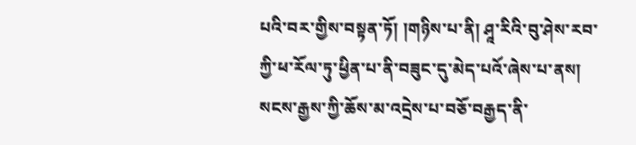པའི་བར་གྱིས་བསྟན་ཏོ། །གཉིས་པ་ནི། ཤཱ་རིའི་བུ་ཤེས་རབ་ཀྱི་ཕ་རོལ་ཏུ་ཕྱིན་པ་ནི་བཟུང་དུ་མེད་པའོ་ཞེས་པ་ནས། སངས་རྒྱས་ཀྱི་ཆོས་མ་འདྲེས་པ་བཅོ་བརྒྱད་ནི་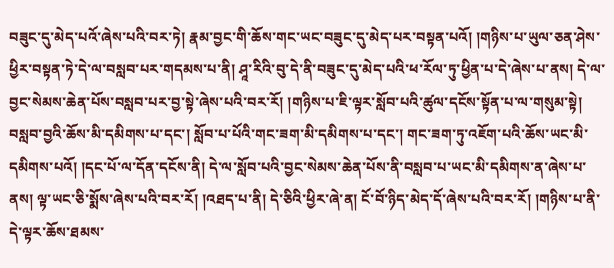བཟུང་དུ་མེད་པའོ་ཞེས་པའི་བར་ཏེ། རྣམ་བྱང་གི་ཆོས་གང་ཡང་བཟུང་དུ་མེད་པར་བསྟན་པའོ། །གཉིས་པ་ཡུལ་ཅན་ཤེས་ཕྱིར་བསྟན་ཏེ་དེ་ལ་བསླབ་པར་གདམས་པ་ནི། ཤཱ་རིའི་བུ་དེ་ནི་བཟུང་དུ་མེད་པའི་ཕ་རོལ་ཏུ་ཕྱིན་པ་དེ་ཞེས་པ་ནས། དེ་ལ་བྱང་སེམས་ཆེན་པོས་བསླབ་པར་བྱ་སྟེ་ཞེས་པའི་བར་རོ། །གཉིས་པ་ཇི་ལྟར་སློབ་པའི་ཚུལ་དངོས་སྟོན་པ་ལ་གསུམ་སྟེ། བསླབ་བྱའི་ཆོས་མི་དམིགས་པ་དང་། སློབ་པ་པོའི་གང་ཟག་མི་དམིགས་པ་དང་། གང་ཟག་ཏུ་འཇོག་པའི་ཆོས་ཡང་མི་དམིགས་པའོ། །དང་པོ་ལ་དོན་དངོས་ནི། དེ་ལ་སློབ་པའི་བྱང་སེམས་ཆེན་པོས་ནི་བསླབ་པ་ཡང་མི་དམིགས་ན་ཞེས་པ་ནས། ལྟ་ཡང་ཅི་སྨོས་ཞེས་པའི་བར་རོ། །འཐད་པ་ནི། དེ་ཅིའི་ཕྱིར་ཞེ་ན། ངོ་བོ་ཉིད་མེད་དོ་ཞེས་པའི་བར་རོ། །གཉིས་པ་ནི་དེ་ལྟར་ཆོས་ཐམས་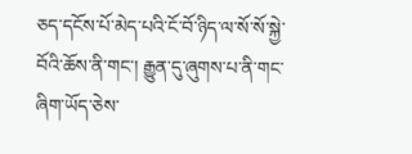ཅད་དངོས་པོ་མེད་པའི་ངོ་བོ་ཉིད་ལ་སོ་སོ་སྐྱེ་བོའི་ཆོས་ནི་གང་། རྒྱུན་དུ་ཞུགས་པ་ནི་གང་ཞིག་ཡོད་ཅེས་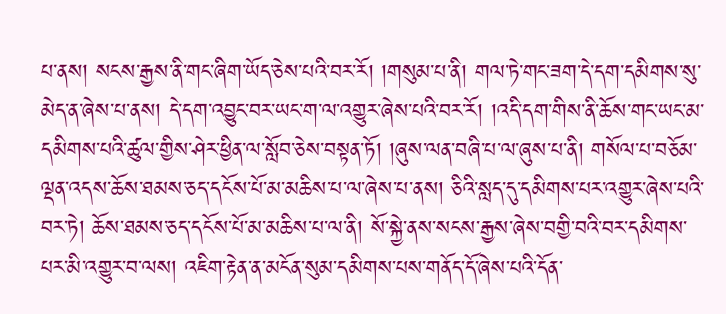པ་ནས། སངས་རྒྱས་ནི་གང་ཞིག་ཡོད་ཅེས་པའི་བར་རོ། །གསུམ་པ་ནི། གལ་ཏེ་གང་ཟག་དེ་དག་དམིགས་སུ་མེད་ན་ཞེས་པ་ནས། དེ་དག་འབྱུང་བར་ཡང་ག་ལ་འགྱུར་ཞེས་པའི་བར་རོ། །འདི་དག་གིས་ནི་ཆོས་གང་ཡང་མ་དམིགས་པའི་ཚུལ་གྱིས་ཤེར་ཕྱིན་ལ་སློབ་ཅེས་བསྟན་ཏོ། །ཞུས་ལན་བཞི་པ་ལ་ཞུས་པ་ནི། གསོལ་པ་བཅོམ་ལྡན་འདས་ཆོས་ཐམས་ཅད་དངོས་པོ་མ་མཆིས་པ་ལ་ཞེས་པ་ནས། ཅིའི་སླད་དུ་དམིགས་པར་འགྱུར་ཞེས་པའི་བར་ཏེ། ཆོས་ཐམས་ཅད་དངོས་པོ་མ་མཆིས་པ་ལ་ནི། སོ་སྐྱེ་ནས་སངས་རྒྱས་ཞེས་བགྱི་བའི་བར་དམིགས་པར་མི་འགྱུར་བ་ལས། འཇིག་རྟེན་ན་མངོན་སུམ་དམིགས་པས་གནོད་དོ་ཞེས་པའི་དོན་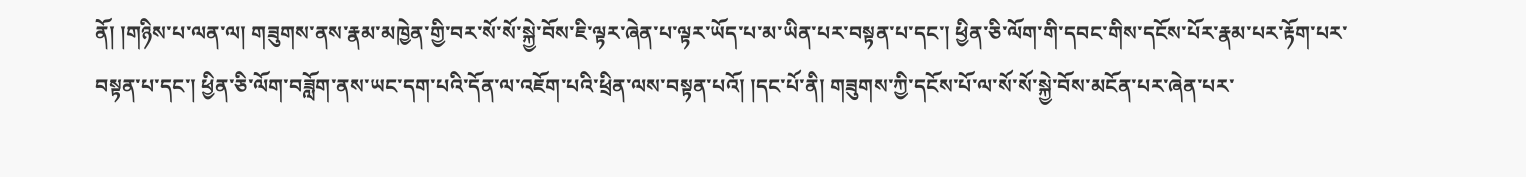ནོ། །གཉིས་པ་ལན་ལ། གཟུགས་ནས་རྣམ་མཁྱེན་གྱི་བར་སོ་སོ་སྐྱེ་བོས་ཇི་ལྟར་ཞེན་པ་ལྟར་ཡོད་པ་མ་ཡིན་པར་བསྟན་པ་དང་། ཕྱིན་ཅི་ལོག་གི་དབང་གིས་དངོས་པོར་རྣམ་པར་རྟོག་པར་བསྟན་པ་དང་། ཕྱིན་ཅི་ལོག་བཟློག་ནས་ཡང་དག་པའི་དོན་ལ་འཇོག་པའི་ཕྲིན་ལས་བསྟན་པའོ། །དང་པོ་ནི། གཟུགས་ཀྱི་དངོས་པོ་ལ་སོ་སོ་སྐྱེ་བོས་མངོན་པར་ཞེན་པར་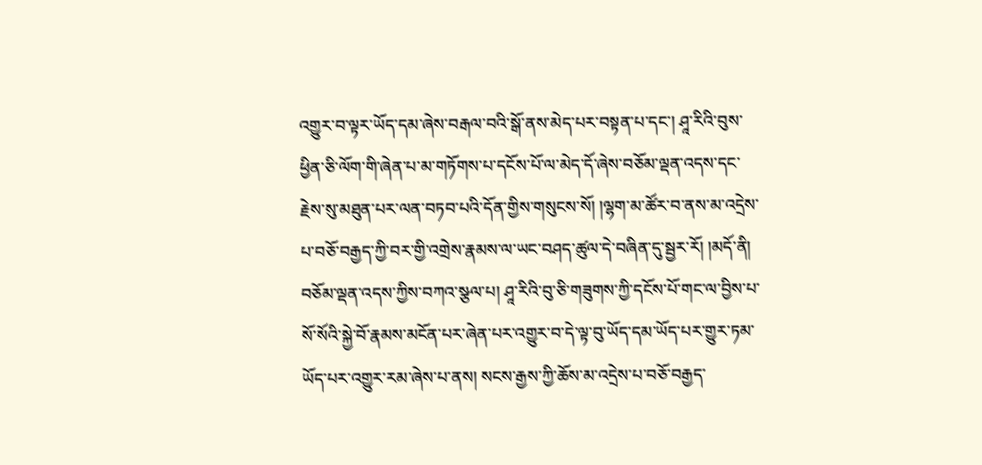འགྱུར་བ་ལྟར་ཡོད་དམ་ཞེས་བརྒལ་བའི་སྒོ་ནས་མེད་པར་བསྟན་པ་དང་། ཤཱ་རིའི་བུས་ཕྱིན་ཅི་ལོག་གི་ཞེན་པ་མ་གཏོགས་པ་དངོས་པོ་ལ་མེད་དོ་ཞེས་བཅོམ་ལྡན་འདས་དང་རྗེས་སུ་མཐུན་པར་ལན་བཏབ་པའི་དོན་གྱིས་གསུངས་སོ། །ལྷག་མ་ཚོར་བ་ནས་མ་འདྲེས་པ་བཅོ་བརྒྱད་ཀྱི་བར་གྱི་འགྲེས་རྣམས་ལ་ཡང་བཤད་ཚུལ་དེ་བཞིན་དུ་སྦྱར་རོ། །མདོ་ནི། བཅོམ་ལྡན་འདས་ཀྱིས་བཀའ་སྩལ་པ། ཤཱ་རིའི་བུ་ཅི་གཟུགས་ཀྱི་དངོས་པོ་གང་ལ་བྱིས་པ་སོ་སོའི་སྐྱེ་བོ་རྣམས་མངོན་པར་ཞེན་པར་འགྱུར་བ་དེ་ལྟ་བུ་ཡོད་དམ་ཡོད་པར་གྱུར་ཏམ་ཡོད་པར་འགྱུར་རམ་ཞེས་པ་ནས། སངས་རྒྱས་ཀྱི་ཆོས་མ་འདྲེས་པ་བཅོ་བརྒྱད་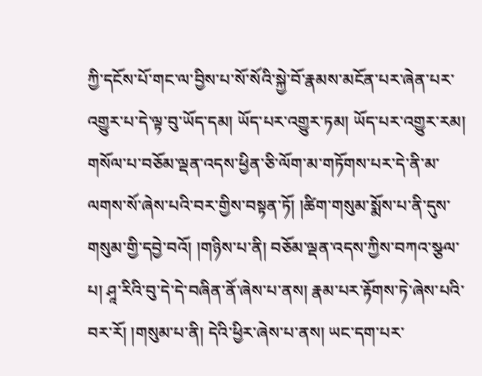ཀྱི་དངོས་པོ་གང་ལ་བྱིས་པ་སོ་སོའི་སྐྱེ་བོ་རྣམས་མངོན་པར་ཞེན་པར་འགྱུར་པ་དེ་ལྟ་བུ་ཡོད་དམ། ཡོད་པར་འགྱུར་ཏམ། ཡོད་པར་འགྱུར་རམ། གསོལ་པ་བཅོམ་ལྡན་འདས་ཕྱིན་ཅི་ལོག་མ་གཏོགས་པར་དེ་ནི་མ་ལགས་སོ་ཞེས་པའི་བར་གྱིས་བསྟན་ཏོ། །ཚིག་གསུམ་སྨོས་པ་ནི་དུས་གསུམ་གྱི་དབྱེ་བའོ། །གཉིས་པ་ནི། བཅོམ་ལྡན་འདས་ཀྱིས་བཀའ་སྩལ་པ། ཤཱ་རིའི་བུ་དེ་དེ་བཞིན་ནོ་ཞེས་པ་ནས། རྣམ་པར་རྟོགས་ཏེ་ཞེས་པའི་བར་རོ། །གསུམ་པ་ནི། དེའི་ཕྱིར་ཞེས་པ་ནས། ཡང་དག་པར་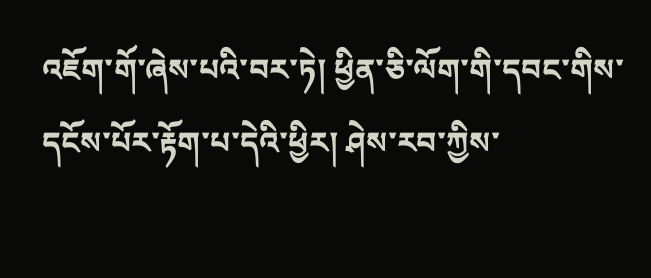འཇོག་གོ་ཞེས་པའི་བར་ཏེ། ཕྱིན་ཅི་ལོག་གི་དབང་གིས་དངོས་པོར་རྟོག་པ་དེའི་ཕྱིར། ཤེས་རབ་ཀྱིས་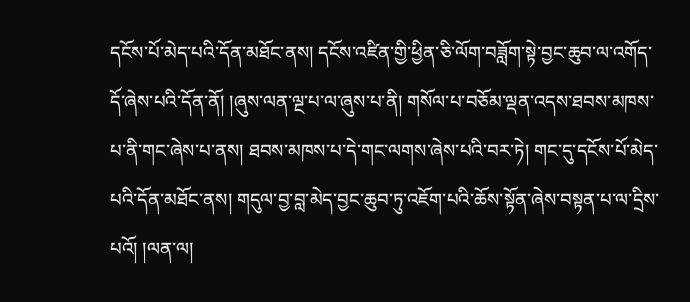དངོས་པོ་མེད་པའི་དོན་མཐོང་ནས། དངོས་འཛིན་གྱི་ཕྱིན་ཅི་ལོག་བཟློག་སྟེ་བྱང་ཆུབ་ལ་འགོད་དོ་ཞེས་པའི་དོན་ནོ། །ཞུས་ལན་ལྔ་པ་ལ་ཞུས་པ་ནི། གསོལ་པ་བཅོམ་ལྡན་འདས་ཐབས་མཁས་པ་ནི་གང་ཞེས་པ་ནས། ཐབས་མཁས་པ་དེ་གང་ལགས་ཞེས་པའི་བར་ཏེ། གང་དུ་དངོས་པོ་མེད་པའི་དོན་མཐོང་ནས། གདུལ་བྱ་བླ་མེད་བྱང་ཆུབ་ཏུ་འཇོག་པའི་ཆོས་སྟོན་ཞེས་བསྟན་པ་ལ་དྲིས་པའོ། །ལན་ལ།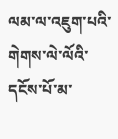ལམ་ལ་འཇུག་པའི་གེགས་ལེ་ལོའི་དངོས་པོ་མ་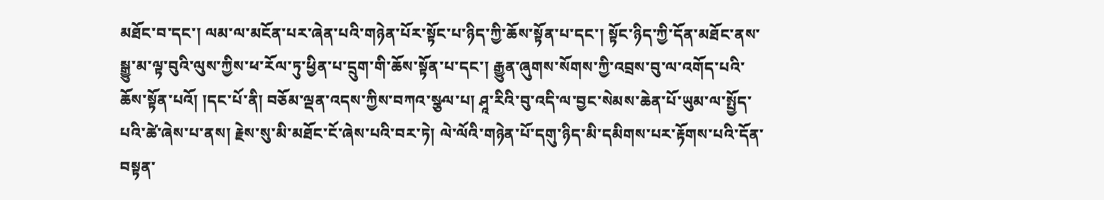མཐོང་བ་དང་། ལམ་ལ་མངོན་པར་ཞེན་པའི་གཉེན་པོར་སྟོང་པ་ཉིད་ཀྱི་ཆོས་སྟོན་པ་དང་། སྟོང་ཉིད་ཀྱི་དོན་མཐོང་ནས་སྒྱུ་མ་ལྟ་བུའི་ལུས་ཀྱིས་ཕ་རོལ་ཏུ་ཕྱིན་པ་དྲུག་གི་ཆོས་སྟོན་པ་དང་། རྒྱུན་ཞུགས་སོགས་ཀྱི་འབྲས་བུ་ལ་འགོད་པའི་ཆོས་སྟོན་པའོ། །དང་པོ་ནི། བཅོམ་ལྡན་འདས་ཀྱིས་བཀའ་སྩལ་པ། ཤཱ་རིའི་བུ་འདི་ལ་བྱང་སེམས་ཆེན་པོ་ཡུམ་ལ་སྤྱོད་པའི་ཚེ་ཞེས་པ་ནས། རྗེས་སུ་མི་མཐོང་ངོ་ཞེས་པའི་བར་ཏེ། ལེ་ལོའི་གཉེན་པོ་དགུ་ཉིད་མི་དམིགས་པར་རྟོགས་པའི་དོན་བསྟན་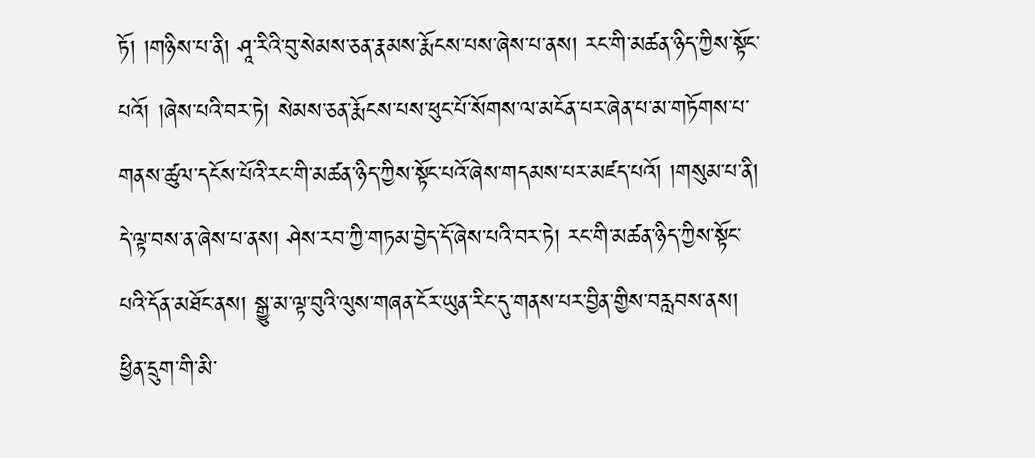ཏོ། །གཉིས་པ་ནི། ཤཱ་རིའི་བུ་སེམས་ཅན་རྣམས་རྨོངས་པས་ཞེས་པ་ནས། རང་གི་མཚན་ཉིད་ཀྱིས་སྟོང་པའོ། །ཞེས་པའི་བར་ཏེ། སེམས་ཅན་རྨོངས་པས་ཕུང་པོ་སོགས་ལ་མངོན་པར་ཞེན་པ་མ་གཏོགས་པ་གནས་ཚུལ་དངོས་པོའི་རང་གི་མཚན་ཉིད་ཀྱིས་སྟོང་པའོ་ཞེས་གདམས་པར་མཛད་པའོ། །གསུམ་པ་ནི། དེ་ལྟ་བས་ན་ཞེས་པ་ནས། ཤེས་རབ་ཀྱི་གཏམ་བྱེད་དོ་ཞེས་པའི་བར་ཏེ། རང་གི་མཚན་ཉིད་ཀྱིས་སྟོང་པའི་དོན་མཐོང་ནས། སྒྱུ་མ་ལྟ་བུའི་ལུས་གཞན་ངོར་ཡུན་རིང་དུ་གནས་པར་བྱིན་གྱིས་བརླབས་ནས། ཕྱིན་དྲུག་གི་མི་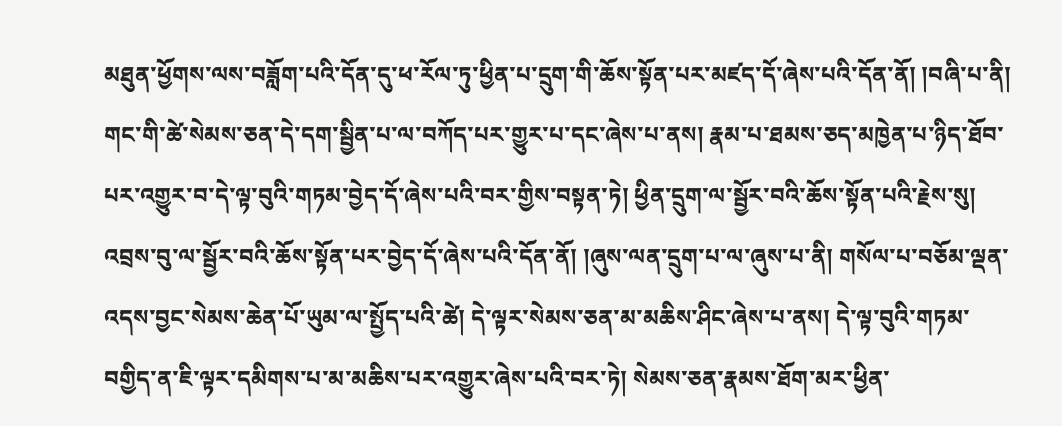མཐུན་ཕྱོགས་ལས་བཟློག་པའི་དོན་དུ་ཕ་རོལ་ཏུ་ཕྱིན་པ་དྲུག་གི་ཆོས་སྟོན་པར་མཛད་དོ་ཞེས་པའི་དོན་ནོ། །བཞི་པ་ནི། གང་གི་ཚེ་སེམས་ཅན་དེ་དག་སྦྱིན་པ་ལ་བཀོད་པར་གྱུར་པ་དང་ཞེས་པ་ནས། རྣམ་པ་ཐམས་ཅད་མཁྱེན་པ་ཉིད་ཐོབ་པར་འགྱུར་བ་དེ་ལྟ་བུའི་གཏམ་བྱེད་དོ་ཞེས་པའི་བར་གྱིས་བསྟན་ཏེ། ཕྱིན་དྲུག་ལ་སྦྱོར་བའི་ཆོས་སྟོན་པའི་རྗེས་སུ། འབྲས་བུ་ལ་སྦྱོར་བའི་ཆོས་སྟོན་པར་བྱེད་དོ་ཞེས་པའི་དོན་ནོ། །ཞུས་ལན་དྲུག་པ་ལ་ཞུས་པ་ནི། གསོལ་པ་བཅོམ་ལྡན་འདས་བྱང་སེམས་ཆེན་པོ་ཡུམ་ལ་སྤྱོད་པའི་ཚེ། དེ་ལྟར་སེམས་ཅན་མ་མཆིས་ཤིང་ཞེས་པ་ནས། དེ་ལྟ་བུའི་གཏམ་བགྱིད་ན་ཇི་ལྟར་དམིགས་པ་མ་མཆིས་པར་འགྱུར་ཞེས་པའི་བར་ཏེ། སེམས་ཅན་རྣམས་ཐོག་མར་ཕྱིན་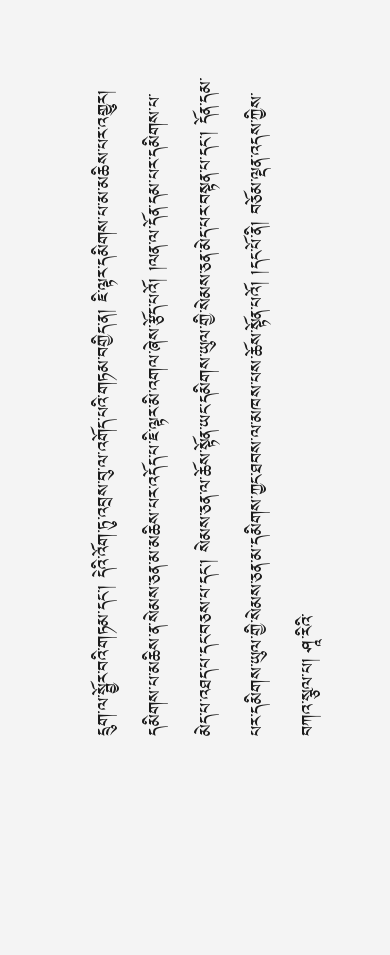དྲུག་ལ་སྦྱོར་བའི་གཏམ་དང་། དེའི་འོག་ཏུ་འབྲས་བུ་ལ་འགོད་པའི་གཏམ་བགྱིད་ན། ཇི་ལྟར་དམིགས་པ་མ་མཆིས་པར་འགྱུར། དམིགས་པ་མཆིས་ན་སེམས་ཅན་མ་མཆིས་པར་འདོད་པ་ཇི་ལྟར་མི་འགལ་ཞེས་རྩོད་པའོ། །ལན་ལ་དོན་དམ་པར་དམིགས་པ་མེད་པ་འཐད་པ་དང་བཅས་པ་དང་། སེམས་ཅན་ལ་ཆོས་སྟོན་ཡང་དམིགས་ཡུལ་གྱི་སེམས་ཅན་མེད་པར་བསྟན་པ་དང་། དོན་དམ་པར་དམིགས་ཡུལ་གྱི་སེམས་ཅན་མ་དམིགས་ཀྱང་ཐབས་ལ་མཁས་པས་ཆོས་སྟོན་པའོ། །དང་པོ་ནི། བཅོམ་ལྡན་འདས་ཀྱིས་བཀའ་སྩལ་པ། ཤཱ་རིའི་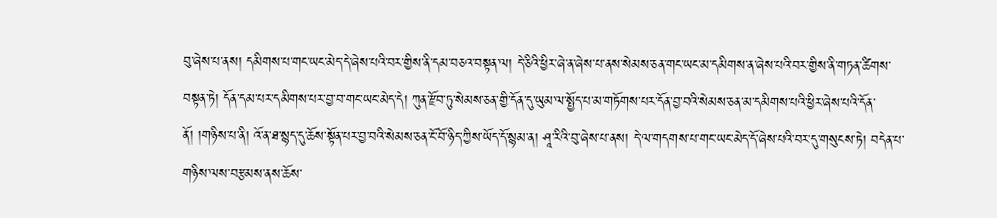བུ་ཞེས་པ་ནས། དམིགས་པ་གང་ཡང་མེད་དེ་ཞེས་པའི་བར་གྱིས་ནི་དམ་བཅའ་བསྟན་ལ། དེ་ཅིའི་ཕྱིར་ཞེ་ན་ཞེས་པ་ནས་སེམས་ཅན་གང་ཡང་མ་དམིགས་ན་ཞེས་པའི་བར་གྱིས་ནི་གཏན་ཚིགས་བསྟན་ཏེ། དོན་དམ་པར་དམིགས་པར་བྱ་བ་གང་ཡང་མེད་དེ། ཀུན་རྫོབ་ཏུ་སེམས་ཅན་གྱི་དོན་དུ་ཡུམ་ལ་སྤྱོད་པ་མ་གཏོགས་པར་དོན་བྱ་བའི་སེམས་ཅན་མ་དམིགས་པའི་ཕྱིར་ཞེས་པའི་དོན་ནོ། །གཉིས་པ་ནི། འོ་ན་ཐ་སྙད་དུ་ཆོས་སྟོན་པར་བྱ་བའི་སེམས་ཅན་ངོ་བོ་ཉིད་ཀྱིས་ཡོད་དོ་སྙམ་ན། ཤཱ་རིའི་བུ་ཞེས་པ་ནས། དེ་ལ་གདགས་པ་གང་ཡང་མེད་དོ་ཞེས་པའི་བར་དུ་གསུངས་ཏེ། བདེན་པ་གཉིས་ལས་བརྩམས་ནས་ཆོས་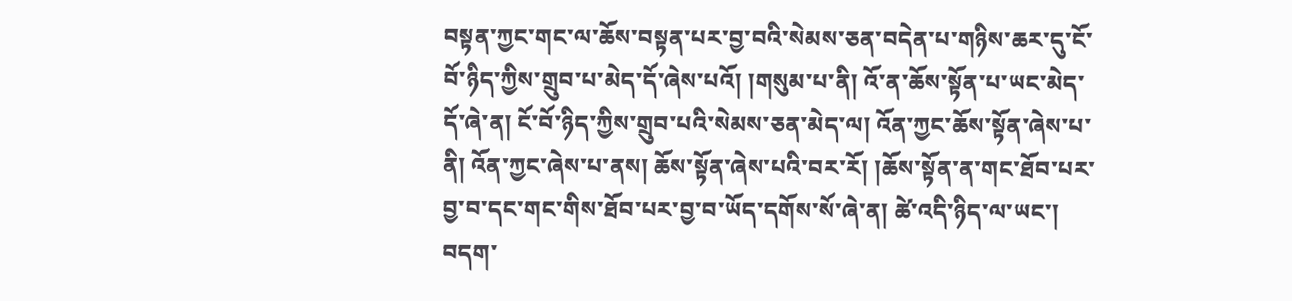བསྟན་ཀྱང་གང་ལ་ཆོས་བསྟན་པར་བྱ་བའི་སེམས་ཅན་བདེན་པ་གཉིས་ཆར་དུ་ངོ་བོ་ཉིད་ཀྱིས་གྲུབ་པ་མེད་དོ་ཞེས་པའོ། །གསུམ་པ་ནི། འོ་ན་ཆོས་སྟོན་པ་ཡང་མེད་དོ་ཞེ་ན། ངོ་བོ་ཉིད་ཀྱིས་གྲུབ་པའི་སེམས་ཅན་མེད་ལ། འོན་ཀྱང་ཆོས་སྟོན་ཞེས་པ་ནི། འོན་ཀྱང་ཞེས་པ་ནས། ཆོས་སྟོན་ཞེས་པའི་བར་རོ། །ཆོས་སྟོན་ན་གང་ཐོབ་པར་བྱ་བ་དང་གང་གིས་ཐོབ་པར་བྱ་བ་ཡོད་དགོས་སོ་ཞེ་ན། ཚེ་འདི་ཉིད་ལ་ཡང་། བདག་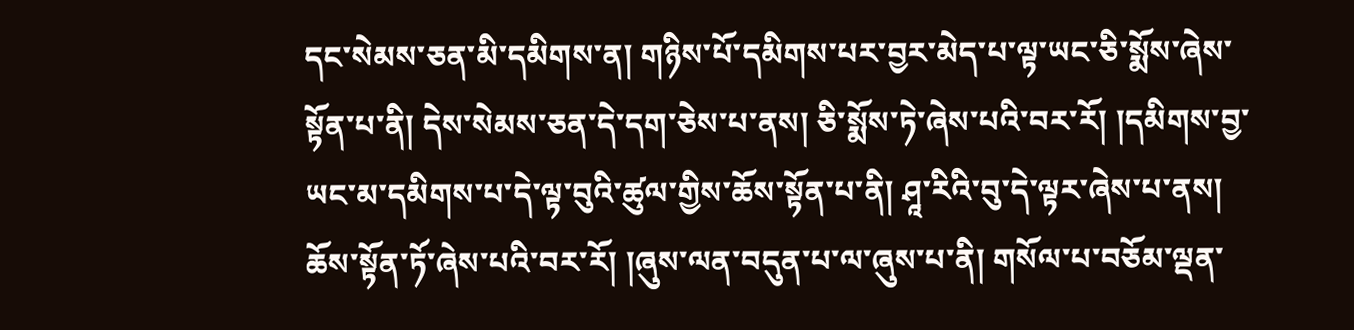དང་སེམས་ཅན་མི་དམིགས་ན། གཉིས་པོ་དམིགས་པར་བྱར་མེད་པ་ལྟ་ཡང་ཅི་སྨོས་ཞེས་སྟོན་པ་ནི། དེས་སེམས་ཅན་དེ་དག་ཅེས་པ་ནས། ཅི་སྨོས་ཏེ་ཞེས་པའི་བར་རོ། །དམིགས་བྱ་ཡང་མ་དམིགས་པ་དེ་ལྟ་བུའི་ཚུལ་གྱིས་ཆོས་སྟོན་པ་ནི། ཤཱ་རིའི་བུ་དེ་ལྟར་ཞེས་པ་ནས། ཆོས་སྟོན་ཏོ་ཞེས་པའི་བར་རོ། །ཞུས་ལན་བདུན་པ་ལ་ཞུས་པ་ནི། གསོལ་པ་བཅོམ་ལྡན་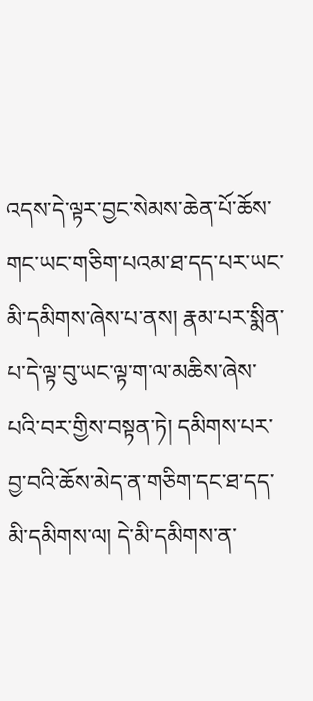འདས་དེ་ལྟར་བྱང་སེམས་ཆེན་པོ་ཆོས་གང་ཡང་གཅིག་པའམ་ཐ་དད་པར་ཡང་མི་དམིགས་ཞེས་པ་ནས། རྣམ་པར་སྨིན་པ་དེ་ལྟ་བུ་ཡང་ལྟ་ག་ལ་མཆིས་ཞེས་པའི་བར་གྱིས་བསྟན་ཏེ། དམིགས་པར་བྱ་བའི་ཆོས་མེད་ན་གཅིག་དང་ཐ་དད་མི་དམིགས་ལ། དེ་མི་དམིགས་ན་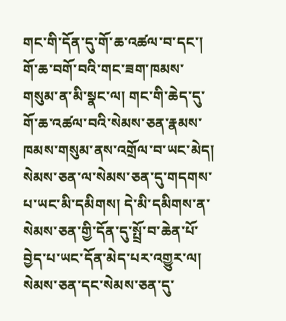གང་གི་དོན་དུ་གོ་ཆ་འཚལ་བ་དང་། གོ་ཆ་བགོ་བའི་གང་ཟག་ཁམས་གསུམ་ན་མི་སྣང་ལ། གང་གི་ཆེད་དུ་གོ་ཆ་འཚལ་བའི་སེམས་ཅན་རྣམས་ཁམས་གསུམ་ནས་འགྲོལ་བ་ཡང་མེད། སེམས་ཅན་ལ་སེམས་ཅན་དུ་གདགས་པ་ཡང་མི་དམིགས། དེ་མི་དམིགས་ན་སེམས་ཅན་གྱི་དོན་དུ་སྤྲོ་བ་ཆེན་པོ་བྱེད་པ་ཡང་དོན་མེད་པར་འགྱུར་ལ། སེམས་ཅན་དང་སེམས་ཅན་དུ་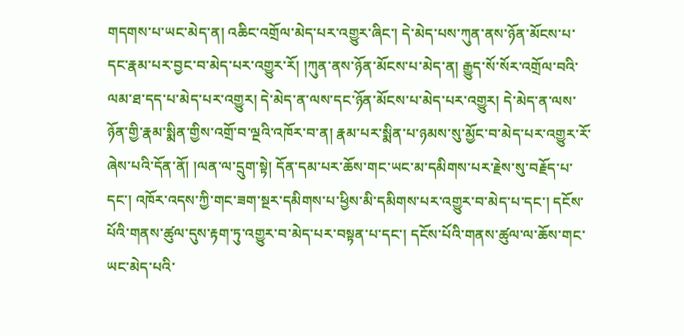གདགས་པ་ཡང་མེད་ན། འཆིང་འགྲོལ་མེད་པར་འགྱུར་ཞིང་། དེ་མེད་པས་ཀུན་ནས་ཉོན་མོངས་པ་དང་རྣམ་པར་བྱང་བ་མེད་པར་འགྱུར་རོ། །ཀུན་ནས་ཉོན་མོངས་པ་མེད་ན། རྒྱུད་སོ་སོར་འགྲོལ་བའི་ལམ་ཐ་དད་པ་མེད་པར་འགྱུར། དེ་མེད་ན་ལས་དང་ཉོན་མོངས་པ་མེད་པར་འགྱུར། དེ་མེད་ན་ལས་ཉོན་གྱི་རྣམ་སྨིན་གྱིས་འགྲོ་བ་ལྔའི་འཁོར་བ་ན། རྣམ་པར་སྨིན་པ་ཉམས་སུ་མྱོང་བ་མེད་པར་འགྱུར་རོ་ཞེས་པའི་དོན་ནོ། །ལན་ལ་དྲུག་སྟེ། དོན་དམ་པར་ཆོས་གང་ཡང་མ་དམིགས་པར་རྗེས་སུ་བརྗོད་པ་དང་། འཁོར་འདས་ཀྱི་གང་ཟག་སྔར་དམིགས་པ་ཕྱིས་མི་དམིགས་པར་འགྱུར་བ་མེད་པ་དང་། དངོས་པོའི་གནས་ཚུལ་དུས་རྟག་ཏུ་འགྱུར་བ་མེད་པར་བསྟན་པ་དང་། དངོས་པོའི་གནས་ཚུལ་ལ་ཆོས་གང་ཡང་མེད་པའི་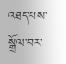འཐད་པས་སྒྲོལ་བར་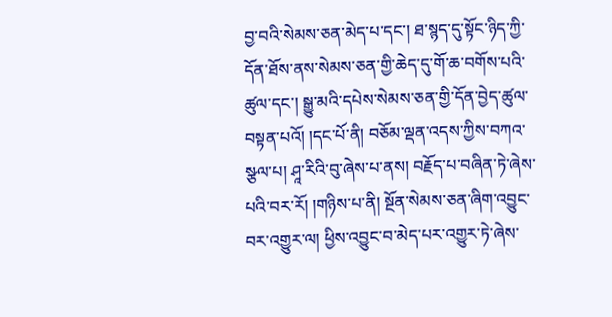བྱ་བའི་སེམས་ཅན་མེད་པ་དང་། ཐ་སྙད་དུ་སྟོང་ཉིད་ཀྱི་དོན་ཐོས་ནས་སེམས་ཅན་གྱི་ཆེད་དུ་གོ་ཆ་བགོས་པའི་ཚུལ་དང་། སྒྱུ་མའི་དཔེས་སེམས་ཅན་གྱི་དོན་བྱེད་ཚུལ་བསྟན་པའོ། །དང་པོ་ནི། བཅོམ་ལྡན་འདས་ཀྱིས་བཀའ་སྩལ་པ། ཤཱ་རིའི་བུ་ཞེས་པ་ནས། བརྗོད་པ་བཞིན་ཏེ་ཞེས་པའི་བར་རོ། །གཉིས་པ་ནི། སྔོན་སེམས་ཅན་ཞིག་འབྱུང་བར་འགྱུར་ལ། ཕྱིས་འབྱུང་བ་མེད་པར་འགྱུར་ཏེ་ཞེས་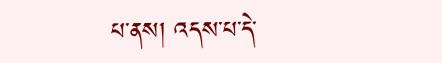པ་ནས། འདས་པ་དེ་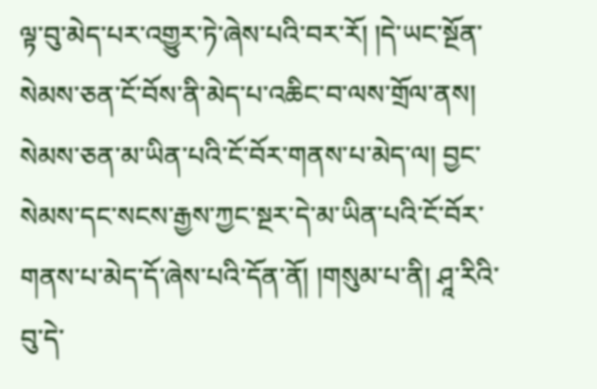ལྟ་བུ་མེད་པར་འགྱུར་ཏེ་ཞེས་པའི་བར་རོ། །དེ་ཡང་སྔོན་སེམས་ཅན་ངོ་བོས་ནི་མེད་པ་འཆིང་བ་ལས་གྲོལ་ནས། སེམས་ཅན་མ་ཡིན་པའི་ངོ་བོར་གནས་པ་མེད་ལ། བྱང་སེམས་དང་སངས་རྒྱས་ཀྱང་སྔར་དེ་མ་ཡིན་པའི་ངོ་བོར་གནས་པ་མེད་དོ་ཞེས་པའི་དོན་ནོ། །གསུམ་པ་ནི། ཤཱ་རིའི་བུ་དེ་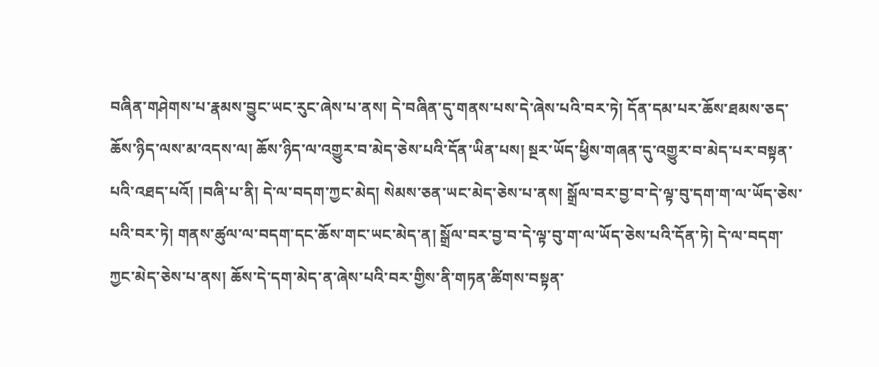བཞིན་གཤེགས་པ་རྣམས་བྱུང་ཡང་རུང་ཞེས་པ་ནས། དེ་བཞིན་དུ་གནས་པས་དེ་ཞེས་པའི་བར་ཏེ། དོན་དམ་པར་ཆོས་ཐམས་ཅད་ཆོས་ཉིད་ལས་མ་འདས་ལ། ཆོས་ཉིད་ལ་འགྱུར་བ་མེད་ཅེས་པའི་དོན་ཡིན་པས། སྔར་ཡོད་ཕྱིས་གཞན་དུ་འགྱུར་བ་མེད་པར་བསྟན་པའི་འཐད་པའོ། །བཞི་པ་ནི། དེ་ལ་བདག་ཀྱང་མེད། སེམས་ཅན་ཡང་མེད་ཅེས་པ་ནས། སྒྲོལ་བར་བྱ་བ་དེ་ལྟ་བུ་དག་ག་ལ་ཡོད་ཅེས་པའི་བར་ཏེ། གནས་ཚུལ་ལ་བདག་དང་ཆོས་གང་ཡང་མེད་ན། སྒྲོལ་བར་བྱ་བ་དེ་ལྟ་བུ་ག་ལ་ཡོད་ཅེས་པའི་དོན་ཏེ། དེ་ལ་བདག་ཀྱང་མེད་ཅེས་པ་ནས། ཆོས་དེ་དག་མེད་ན་ཞེས་པའི་བར་གྱིས་ནི་གཏན་ཚིགས་བསྟན་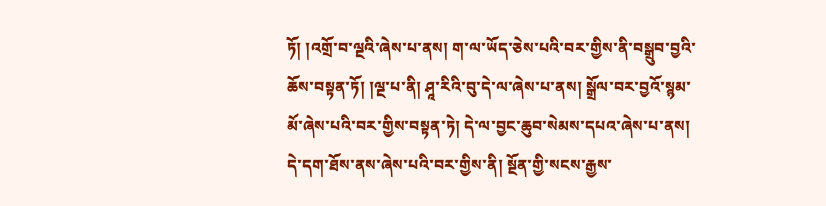ཏོ། །འགྲོ་བ་ལྔའི་ཞེས་པ་ནས། ག་ལ་ཡོད་ཅེས་པའི་བར་གྱིས་ནི་བསྒྲུབ་བྱའི་ཆོས་བསྟན་ཏོ། །ལྔ་པ་ནི། ཤཱ་རིའི་བུ་དེ་ལ་ཞེས་པ་ནས། སྒྲོལ་བར་བྱའོ་སྙམ་མོ་ཞེས་པའི་བར་གྱིས་བསྟན་ཏེ། དེ་ལ་བྱང་ཆུབ་སེམས་དཔའ་ཞེས་པ་ནས། དེ་དག་ཐོས་ནས་ཞེས་པའི་བར་གྱིས་ནི། སྔོན་གྱི་སངས་རྒྱས་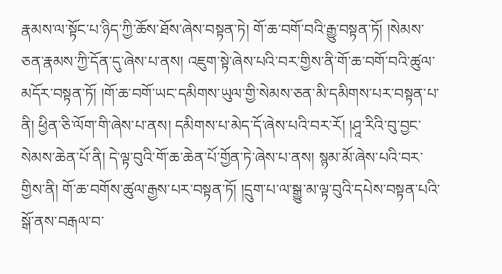རྣམས་ལ་སྟོང་པ་ཉིད་ཀྱི་ཆོས་ཐོས་ཞེས་བསྟན་ཏེ། གོ་ཆ་བགོ་བའི་རྒྱུ་བསྟན་ཏོ། །སེམས་ཅན་རྣམས་ཀྱི་དོན་དུ་ཞེས་པ་ནས། འཇུག་སྟེ་ཞེས་པའི་བར་གྱིས་ནི་གོ་ཆ་བགོ་བའི་ཚུལ་མདོར་བསྟན་ཏོ། །གོ་ཆ་བགོ་ཡང་དམིགས་ཡུལ་གྱི་སེམས་ཅན་མི་དམིགས་པར་བསྟན་པ་ནི། ཕྱིན་ཅི་ལོག་གི་ཞེས་པ་ནས། དམིགས་པ་མེད་དོ་ཞེས་པའི་བར་རོ། །ཤཱ་རིའི་བུ་བྱང་སེམས་ཆེན་པོ་ནི། དེ་ལྟ་བུའི་གོ་ཆ་ཆེན་པོ་གྱོན་ཏེ་ཞེས་པ་ནས། སྙམ་མོ་ཞེས་པའི་བར་གྱིས་ནི། གོ་ཆ་བགོས་ཚུལ་རྒྱས་པར་བསྟན་ཏོ། །དྲུག་པ་ལ་སྒྱུ་མ་ལྟ་བུའི་དཔེས་བསྟན་པའི་སྒོ་ནས་བརྒལ་བ་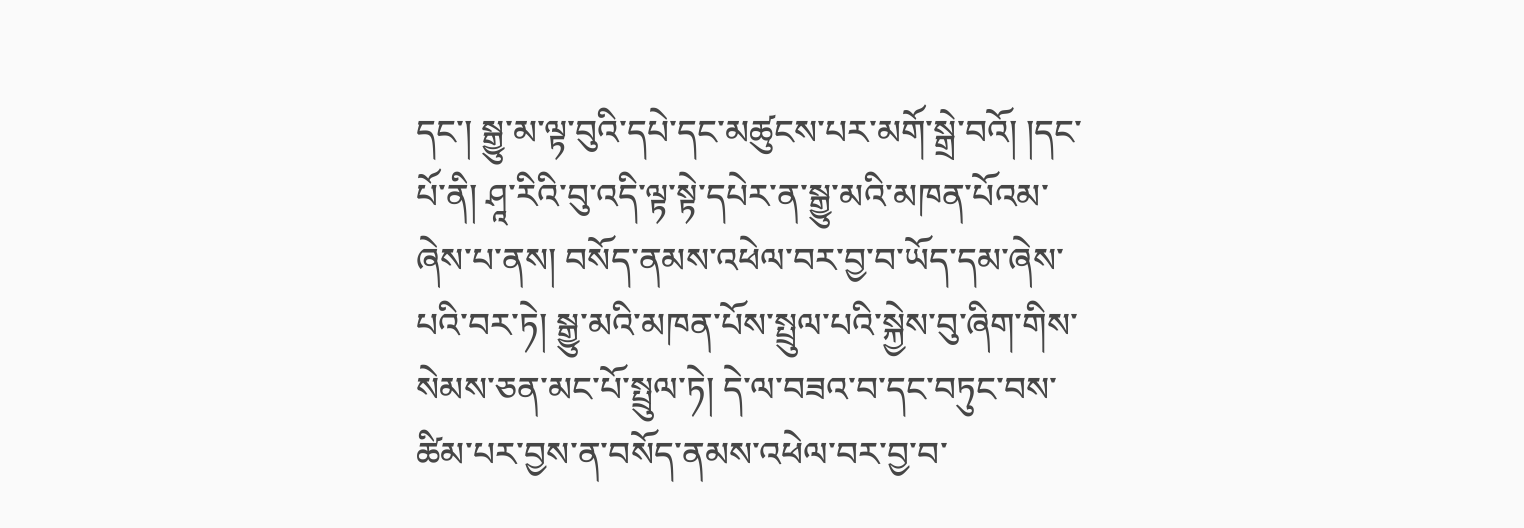དང་། སྒྱུ་མ་ལྟ་བུའི་དཔེ་དང་མཚུངས་པར་མགོ་སྒྲེ་བའོ། །དང་པོ་ནི། ཤཱ་རིའི་བུ་འདི་ལྟ་སྟེ་དཔེར་ན་སྒྱུ་མའི་མཁན་པོའམ་ཞེས་པ་ནས། བསོད་ནམས་འཕེལ་བར་བྱ་བ་ཡོད་དམ་ཞེས་པའི་བར་ཏེ། སྒྱུ་མའི་མཁན་པོས་སྤྲུལ་པའི་སྐྱེས་བུ་ཞིག་གིས་སེམས་ཅན་མང་པོ་སྤྲུལ་ཏེ། དེ་ལ་བཟའ་བ་དང་བཏུང་བས་ཚིམ་པར་བྱས་ན་བསོད་ནམས་འཕེལ་བར་བྱ་བ་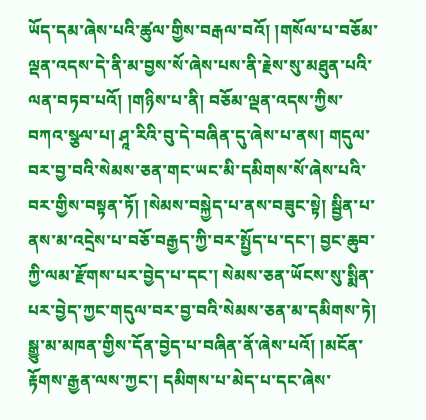ཡོད་དམ་ཞེས་པའི་ཚུལ་གྱིས་བརྒལ་བའོ། །གསོལ་པ་བཅོམ་ལྡན་འདས་དེ་ནི་མ་བྱས་སོ་ཞེས་པས་ནི་རྗེས་སུ་མཐུན་པའི་ལན་བཏབ་པའོ། །གཉིས་པ་ནི། བཅོམ་ལྡན་འདས་ཀྱིས་བཀའ་སྩལ་པ། ཤཱ་རིའི་བུ་དེ་བཞིན་དུ་ཞེས་པ་ནས། གདུལ་བར་བྱ་བའི་སེམས་ཅན་གང་ཡང་མི་དམིགས་སོ་ཞེས་པའི་བར་གྱིས་བསྟན་ཏོ། །སེམས་བསྐྱེད་པ་ནས་བཟུང་སྟེ། སྦྱིན་པ་ནས་མ་འདྲེས་པ་བཅོ་བརྒྱད་ཀྱི་བར་སྤྱོད་པ་དང་། བྱང་ཆུབ་ཀྱི་ལམ་རྫོགས་པར་བྱེད་པ་དང་། སེམས་ཅན་ཡོངས་སུ་སྨིན་པར་བྱེད་ཀྱང་གདུལ་བར་བྱ་བའི་སེམས་ཅན་མ་དམིགས་ཏེ། སྒྱུ་མ་མཁན་གྱིས་དོན་བྱེད་པ་བཞིན་ནོ་ཞེས་པའོ། །མངོན་རྟོགས་རྒྱན་ལས་ཀྱང་། དམིགས་པ་མེད་པ་དང་ཞེས་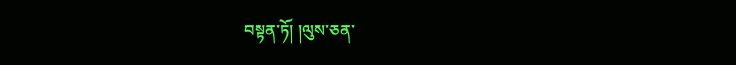བསྟན་ཏོ། །ལུས་ཅན་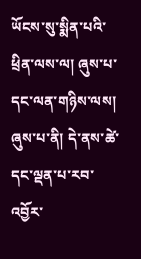ཡོངས་སུ་སྨིན་པའི་ཕྲིན་ལས་ལ། ཞུས་པ་དང་ལན་གཉིས་ལས། ཞུས་པ་ནི། དེ་ནས་ཚེ་དང་ལྡན་པ་རབ་འབྱོར་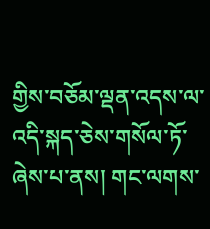གྱིས་བཅོམ་ལྡན་འདས་ལ་འདི་སྐད་ཅེས་གསོལ་ཏོ་ཞེས་པ་ནས། གང་ལགས་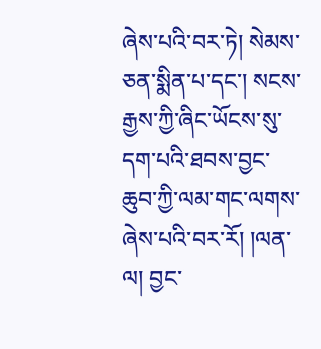ཞེས་པའི་བར་ཏེ། སེམས་ཅན་སྨིན་པ་དང་། སངས་རྒྱས་ཀྱི་ཞིང་ཡོངས་སུ་དག་པའི་ཐབས་བྱང་ཆུབ་ཀྱི་ལམ་གང་ལགས་ཞེས་པའི་བར་རོ། །ལན་ལ། བྱང་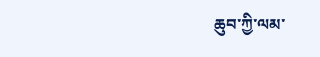ཆུབ་ཀྱི་ལམ་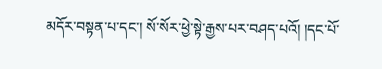མདོར་བསྟན་པ་དང་། སོ་སོར་ཕྱེ་སྟེ་རྒྱས་པར་བཤད་པའོ། །དང་པོ་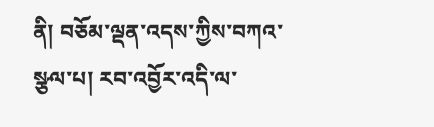ནི། བཅོམ་ལྡན་འདས་ཀྱིས་བཀའ་སྩལ་པ། རབ་འབྱོར་འདི་ལ་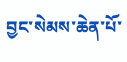བྱང་སེམས་ཆེན་པོ་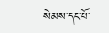སེམས་དང་པོ་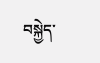བསྐྱེད་